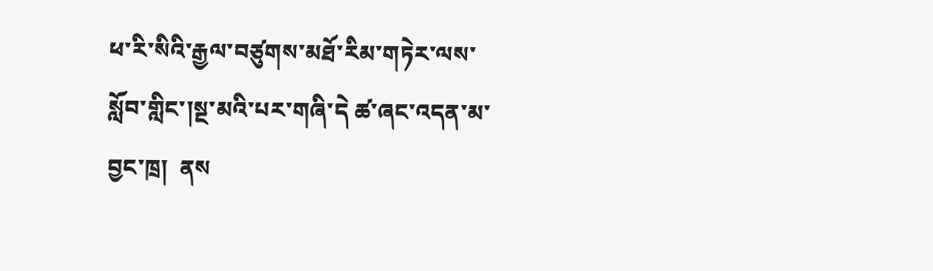ཕ་རི་སིའི་རྒྱལ་བཙུགས་མཐོ་རིམ་གཏེར་ལས་སློབ་གླིང་།སྔ་མའི་པར་གཞི་དེ ཚ་ཞང་འདན་མ་བྱང་ཁྲ།  ནས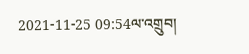2021-11-25 09:54ལ་འགྲུབ།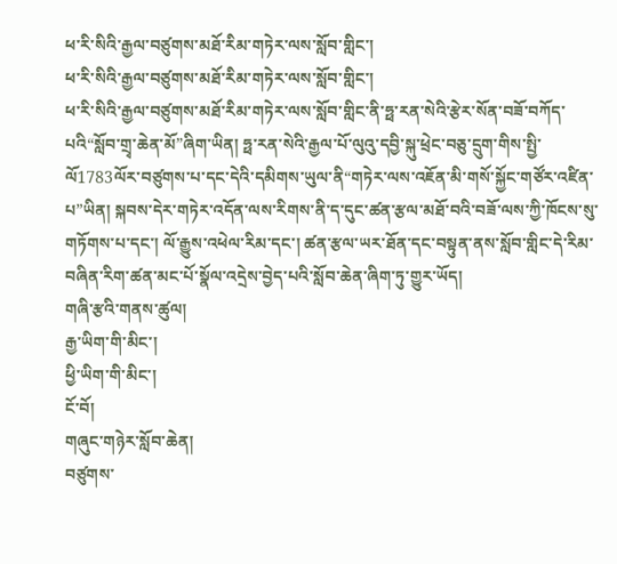ཕ་རི་སིའི་རྒྱལ་བཙུགས་མཐོ་རིམ་གཏེར་ལས་སློབ་གླིང་།
ཕ་རི་སིའི་རྒྱལ་བཙུགས་མཐོ་རིམ་གཏེར་ལས་སློབ་གླིང་།
ཕ་རི་སིའི་རྒྱལ་བཙུགས་མཐོ་རིམ་གཏེར་ལས་སློབ་གླིང་ནི་ཧྥ་རན་སེའི་རྩེར་སོན་བཟོ་བཀོད་པའི“སློབ་གྲྭ་ཆེན་མོ”ཞིག་ཡིན། ཧྥ་རན་སེའི་རྒྱལ་པོ་ལུའུ་དབྱི་སྐུ་ཕྲེང་བཅུ་དྲུག་གིས་སྤྱི་ལོ1783ལོར་བཙུགས་པ་དང་དེའི་དམིགས་ཡུལ་ནི“གཏེར་ལས་འཇོན་མི་གསོ་སྐྱོང་གཙོར་འཛིན་པ”ཡིན། སྐབས་དེར་གཏེར་འདོན་ལས་རིགས་ནི་ད་དུང་ཚན་རྩལ་མཐོ་བའི་བཟོ་ལས་ཀྱི་ཁོངས་སུ་གཏོགས་པ་དང་། ལོ་རྒྱུས་འཕེལ་རིམ་དང་། ཚན་རྩལ་ཡར་ཐོན་དང་བསྟུན་ནས་སློབ་གླིང་དེ་རིམ་བཞིན་རིག་ཚན་མང་པོ་སྣོལ་འདྲེས་བྱེད་པའི་སློབ་ཆེན་ཞིག་ཏུ་གྱུར་ཡོད།
གཞི་རྩའི་གནས་ཚུལ།
རྒྱ་ཡིག་གི་མིང་།
ཕྱི་ཡིག་གི་མིང་།
ངོ་བོ།
གཞུང་གཉེར་སློབ་ཆེན།
བཙུགས་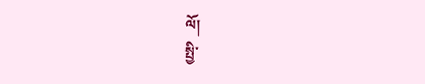ལོ།
སྤྱི་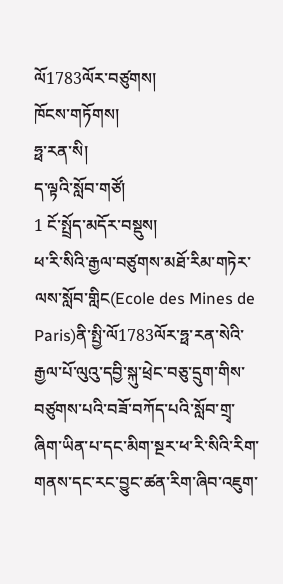ལོ1783ལོར་བཙུགས།
ཁོངས་གཏོགས།
ཧྥ་རན་སི།
ད་ལྟའི་སློབ་གཙོ།
1 ངོ་སྤྲོད་མདོར་བསྡུས།
ཕ་རི་སིའི་རྒྱལ་བཙུགས་མཐོ་རིམ་གཏེར་ལས་སློབ་གླིང(Ecole des Mines de Paris)ནི་སྤྱི་ལོ1783ལོར་ཧྥ་རན་སེའི་རྒྱལ་པོ་ལུའུ་དབྱི་སྐུ་ཕྲེང་བཅུ་དྲུག་གིས་བཙུགས་པའི་བཟོ་བཀོད་པའི་སློབ་གྲྭ་ཞིག་ཡིན་པ་དང་མིག་སྔར་ཕ་རི་སིའི་རིག་གནས་དང་རང་བྱུང་ཚན་རིག་ཞིབ་འཇུག་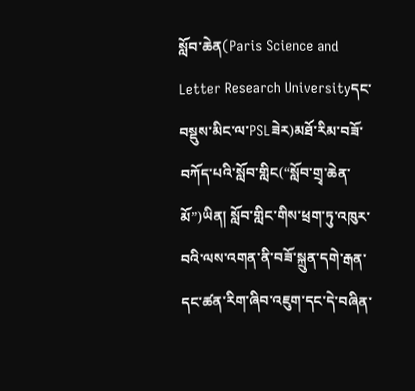སློབ་ཆེན(Paris Science and Letter Research Universityདང་བསྡུས་མིང་ལ་PSLཟེར)མཐོ་རིམ་བཟོ་བཀོད་པའི་སློབ་གླིང(“སློབ་གྲྭ་ཆེན་མོ”)ཡིན། སློབ་གླིང་གིས་ཕྲག་ཏུ་འཁུར་བའི་ལས་འགན་ནི་བཟོ་སྐྲུན་དགེ་རྒན་དང་ཚན་རིག་ཞིབ་འཇུག་དང་དེ་བཞིན་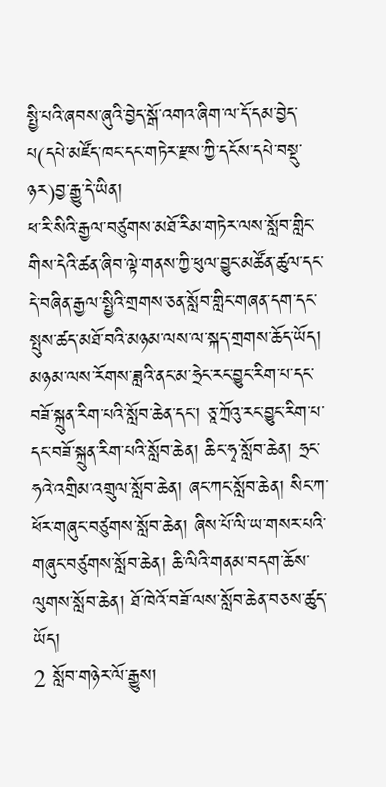སྤྱི་པའི་ཞབས་ཞུའི་བྱེད་སྒོ་འགའ་ཞིག་ལ་དོ་དམ་བྱེད་པ(དཔེ་མཛོད་ཁང་དང་གཏེར་རྫས་ཀྱི་དངོས་དཔེ་བསྡུ་ཉར)བྱ་རྒྱུ་དེ་ཡིན།
ཕ་རི་སིའི་རྒྱལ་བཙུགས་མཐོ་རིམ་གཏེར་ལས་སློབ་གླིང་གིས་དེའི་ཚན་ཞིབ་ལྟེ་གནས་ཀྱི་ཕུལ་བྱུང་མཚོན་ཚུལ་དང་དེ་བཞིན་རྒྱལ་སྤྱིའི་གྲགས་ཅན་སློབ་གླིང་གཞན་དག་དང་སྤུས་ཚད་མཐོ་བའི་མཉམ་ལས་ལ་སྐད་གྲགས་ཆོད་ཡོད། མཉམ་ལས་རོགས་ཟླའི་ནང་མ་ཧྲེང་རང་བྱུང་རིག་པ་དང་བཟོ་སྐྲུན་རིག་པའི་སློབ་ཆེན་དང་། ཅཱ་ཀྲོའུ་རང་བྱུང་རིག་པ་དང་བཟོ་སྐྲུན་རིག་པའི་སློབ་ཆེན། ཆིང་ཧྭ་སློབ་ཆེན། ཧྲང་ཧའེ་འགྲིམ་འགྲུལ་སློབ་ཆེན། ཞང་ཀང་སློབ་ཆེན། སིང་ཀ་ཕོར་གཞུང་བཙུགས་སློབ་ཆེན། ཞིས་པོ་ལི་ཡ་གསར་པའི་གཞུང་བཙུགས་སློབ་ཆེན། ཆི་ལིའི་གནམ་བདག་ཆོས་ལུགས་སློབ་ཆེན། ཐོ་ཁེའོ་བཟོ་ལས་སློབ་ཆེན་བཅས་ཚུད་ཡོད།
2 སློབ་གཉེར་ལོ་རྒྱུས།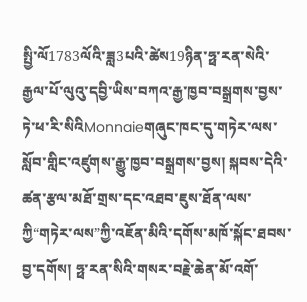སྤྱི་ལོ1783ལོའི་ཟླ3པའི་ཚེས19ཉིན་ཧྥ་རན་སེའི་རྒྱལ་པོ་ལུའུ་དབྱི་ཡིས་བཀའ་རྒྱ་ཁྱབ་བསྒྲགས་བྱས་ཏེ་ཕ་རི་སིའིMonnaieགཞུང་ཁང་དུ་གཏེར་ལས་སློབ་གླིང་འཛུགས་རྒྱུ་ཁྱབ་བསྒྲགས་བྱས། སྐབས་དེའི་ཚན་རྩལ་མཐོ་གྲས་དང་འཐབ་ཇུས་ཐོན་ལས་ཀྱི“གཏེར་ལས”ཀྱི་འཇོན་མིའི་དགོས་མཁོ་སྐོང་ཐབས་བྱ་དགོས། ཧྥ་རན་སིའི་གསར་བརྗེ་ཆེན་མོ་འགོ་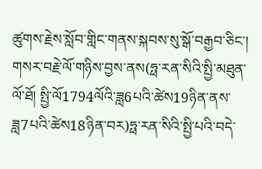ཚུགས་རྗེས་སློབ་གླིང་གནས་སྐབས་སུ་སྒོ་བརྒྱབ་ཅིང་། གསར་བརྗེ་ལོ་གཉིས་བྱས་ནས(ཧྥ་རན་སིའི་སྤྱི་མཐུན་ལོ་ཐོ། སྤྱི་ལོ1794ལོའི་ཟླ6པའི་ཚེས19ཉིན་ནས་ཟླ7པའི་ཚེས18ཉིན་བར)ཧྥ་རན་སིའི་སྤྱི་པའི་བདེ་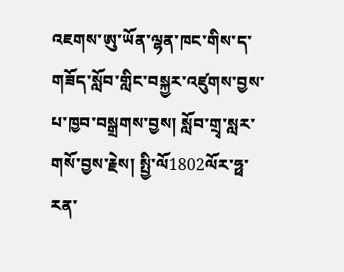འཇགས་ཨུ་ཡོན་ལྷན་ཁང་གིས་ད་གཟོད་སློབ་གླིང་བསྐྱར་འཛུགས་བྱས་པ་ཁྱབ་བསྒྲགས་བྱས། སློབ་གྲྭ་སླར་གསོ་བྱས་རྗེས། སྤྱི་ལོ1802ལོར་ཧྥ་རན་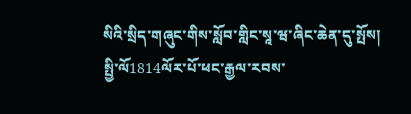སིའི་སྲིད་གཞུང་གིས་སློབ་གླིང་སཱ་ཝ་ཞིང་ཆེན་དུ་སྤོས།
སྤྱི་ལོ1814ལོར་པོ་ཕང་རྒྱལ་རབས་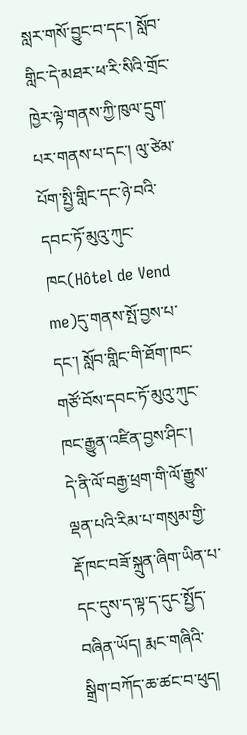སླར་གསོ་བྱུང་བ་དང་། སློབ་གླིང་དེ་མཐར་ཕ་རི་སིའི་གྲོང་ཁྱེར་ལྟེ་གནས་ཀྱི་ཁུལ་དྲུག་པར་གནས་པ་དང་། ལུ་ཙེམ་པོག་སྤྱི་གླིང་དང་ཉེ་བའི་དབང་ཏོ་མུའུ་ཀུང་ཁང(Hôtel de Vend me)དུ་གནས་སྤོ་བྱས་པ་དང་། སློབ་གླིང་གི་ཐོག་ཁང་གཙོ་བོས་དབང་ཏོ་མུའུ་ཀུང་ཁང་རྒྱུན་འཛིན་བྱས་ཤིང་། དེ་ནི་ལོ་བརྒྱ་ཕྲག་གི་ལོ་རྒྱུས་ལྡན་པའི་རིམ་པ་གསུམ་གྱི་རྡོ་ཁང་བཟོ་སྐྲུན་ཞིག་ཡིན་པ་དང་དུས་ད་ལྟ་ད་དུང་སྤྱོད་བཞིན་ཡོད། རྨང་གཞིའི་སྒྲིག་བཀོད་ཆ་ཚང་བ་ཕུད།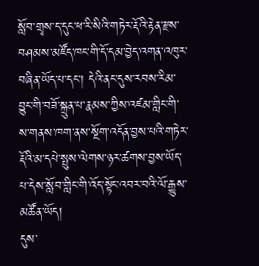སློབ་གྲྭས་ད་དུང་ཕ་རི་སིའི་གཏེར་རྡོའི་རྟེན་རྫས་བཤམས་མཛོད་ཁང་གི་དོ་དམ་བྱེད་འགན་འཁུར་བཞིན་ཡོད་པ་དང་། དེའི་ནང་དུས་རབས་རིམ་བྱུང་གི་བཟོ་སྐྲུན་པ་རྣམས་ཀྱིས་འཛམ་གླིང་གི་ས་གནས་ཁག་ནས་སྔོག་འདོན་བྱས་པའི་གཏེར་རྡོའི་མ་དཔེ་སྤུས་ལེགས་ཉར་ཚགས་བྱས་ཡོད་པ་དེས་སློབ་གླིང་གི་འོད་སྟོང་འབར་བའི་ལོ་རྒྱུས་མཚོན་ཡོད།
དུས་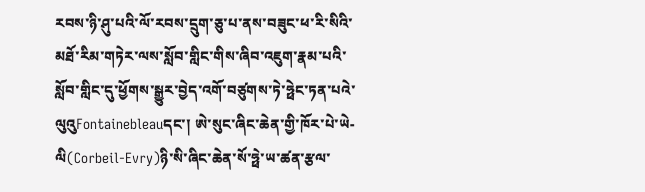རབས་ཉི་ཤུ་པའི་ལོ་རབས་དྲུག་ཅུ་པ་ནས་བཟུང་ཕ་རི་སིའི་མཐོ་རིམ་གཏེར་ལས་སློབ་གླིང་གིས་ཞིབ་འཇུག་རྣམ་པའི་སློབ་གླིང་དུ་ཕྱོགས་སྒྱུར་བྱེད་འགོ་བཙུགས་ཏེ་ཧྥེང་ཏན་པའེ་ལུའུFontainebleauདང་། ཨེ་སུང་ཞིང་ཆེན་གྱི་ཁོར་པེ་ཡེ-ལི(Corbeil-Evry)ཉི་སི་ཞིང་ཆེན་སོ་ཧྥེ་ཡ་ཚན་རྩལ་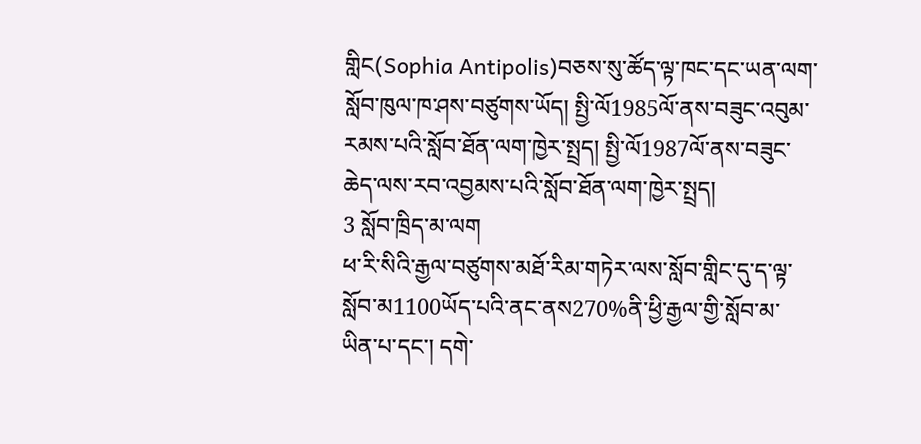གླིང(Sophia Antipolis)བཅས་སུ་ཚོད་ལྟ་ཁང་དང་ཡན་ལག་སློབ་ཁུལ་ཁ་ཤས་བཙུགས་ཡོད། སྤྱི་ལོ1985ལོ་ནས་བཟུང་འབུམ་རམས་པའི་སློབ་ཐོན་ལག་ཁྱེར་སྤྲད། སྤྱི་ལོ1987ལོ་ནས་བཟུང་ཆེད་ལས་རབ་འབྱམས་པའི་སློབ་ཐོན་ལག་ཁྱེར་སྤྲད།
3 སློབ་ཁྲིད་མ་ལག
ཕ་རི་སིའི་རྒྱལ་བཙུགས་མཐོ་རིམ་གཏེར་ལས་སློབ་གླིང་དུ་ད་ལྟ་སློབ་མ1100ཡོད་པའི་ནང་ནས270%ནི་ཕྱི་རྒྱལ་གྱི་སློབ་མ་ཡིན་པ་དང་། དགེ་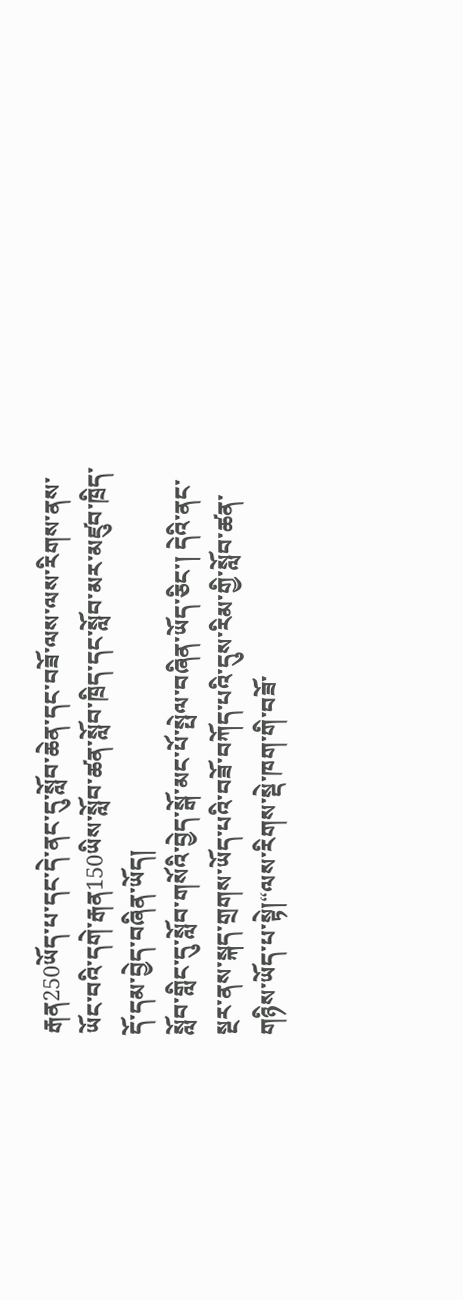རྒན250ཡོད་པ་དང་དེ་ནང་དུ་སློབ་ཆེན་དང་བཟོ་ལས་ལས་རིགས་ནས་ཡོང་བའི་དགེ་རྒན150ཡིས་སློབ་ཚན་སློབ་ཁྲིད་དང་སློབ་མར་མཛུབ་ཁྲིད་དོ་དམ་བྱེད་བཞིན་ཡོད།
སློབ་གླིང་དུ་སློབ་གསོའི་བྱེད་སྒོ་མང་པོ་སྤེལ་བཞིན་ཡོད་ཅིང་། དེའི་ནང་སྔར་ནས་སྐད་གྲགས་ཡོད་པའི་བཟོ་བཀོད་པའི་དུས་རིམ་གྱི་སློབ་ཚན་གཉིས་ཡོད་པ་སྟེ།“ལས་རིགས་སྡེ་ཁག་གི་བཟོ་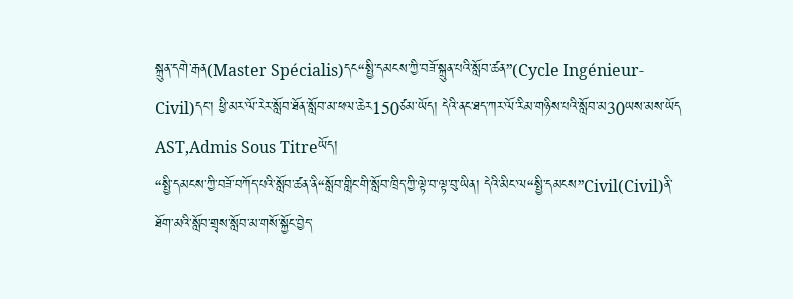སྐྲུན་དགེ་རྒན(Master Spécialis)དང“སྤྱི་དམངས་ཀྱི་བཟོ་སྐྲུན་པའི་སློབ་ཚན”(Cycle Ingénieur-Civil)དང་། ཕྱི་མར་ལོ་རེར་སློབ་ཐོན་སློབ་མ་ཕལ་ཆེར150ཙམ་ཡོད། དེའི་ནང་ཐད་ཀར་ལོ་རིམ་གཉིས་པའི་སློབ་མ30ཡས་མས་ཡོད AST,Admis Sous Titreཡོད།
“སྤྱི་དམངས་ཀྱི་བཟོ་བཀོད་པའི་སློབ་ཚན་ནི“སློབ་གླིང་གི་སློབ་ཁྲིད་ཀྱི་ལྟེ་བ་ལྟ་བུ་ཡིན། དེའི་མིང་ལ“སྤྱི་དམངས”Civil(Civil)ནི་ཐོག་མའི་སློབ་གྲྭས་སློབ་མ་གསོ་སྐྱོང་བྱེད་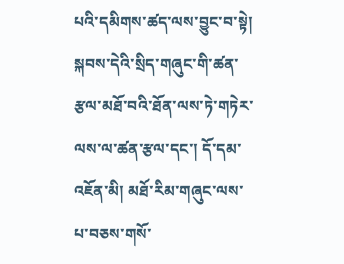པའི་དམིགས་ཚད་ལས་བྱུང་བ་སྟེ། སྐབས་དེའི་སྲིད་གཞུང་གི་ཚན་རྩལ་མཐོ་བའི་ཐོན་ལས་ཏེ་གཏེར་ལས་ལ་ཚན་རྩལ་དང་། དོ་དམ་འཇོན་མི། མཐོ་རིམ་གཞུང་ལས་པ་བཅས་གསོ་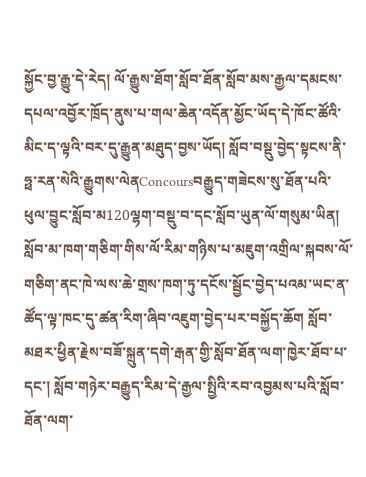སྐྱོང་བྱ་རྒྱུ་དེ་རེད། ལོ་རྒྱུས་ཐོག་སློབ་ཐོན་སློབ་མས་རྒྱལ་དམངས་དཔལ་འབྱོར་ཁྲོད་ནུས་པ་གལ་ཆེན་འདོན་མྱོང་ཡོད་དེ་ཁོང་ཚོའི་མིང་ད་ལྟའི་བར་དུ་རྒྱུན་མཐུད་བྱས་ཡོད། སློབ་བསྡུ་བྱེད་སྟངས་ནི་ཧྥ་རན་སེའི་རྒྱུགས་ལེནConcoursབརྒྱུད་གཟེངས་སུ་ཐོན་པའི་ཕུལ་བྱུང་སློབ་མ120ལྷག་བསྡུ་བ་དང་སློབ་ཡུན་ལོ་གསུམ་ཡིན། སློབ་མ་ཁག་གཅིག་གིས་ལོ་རིམ་གཉིས་པ་མཇུག་འགྲིལ་སྐབས་ལོ་གཅིག་ནང་ཁེ་ལས་ཆེ་གྲས་ཁག་ཏུ་དངོས་སྦྱོང་བྱེད་པའམ་ཡང་ན་ཚོད་ལྟ་ཁང་དུ་ཚན་རིག་ཞིབ་འཇུག་བྱེད་པར་བསྐྱོད་ཆོག སློབ་མཐར་ཕྱིན་རྗེས་བཟོ་སྐྲུན་དགེ་རྒན་གྱི་སློབ་ཐོན་ལག་ཁྱེར་ཐོབ་པ་དང་། སློབ་གཉེར་བརྒྱུད་རིམ་དེ་རྒྱལ་སྤྱིའི་རབ་འབྱམས་པའི་སློབ་ཐོན་ལག་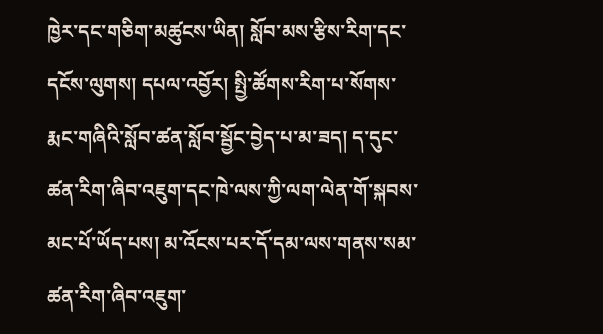ཁྱེར་དང་གཅིག་མཚུངས་ཡིན། སློབ་མས་རྩིས་རིག་དང་དངོས་ལུགས། དཔལ་འབྱོར། སྤྱི་ཚོགས་རིག་པ་སོགས་རྨང་གཞིའི་སློབ་ཚན་སློབ་སྦྱོང་བྱེད་པ་མ་ཟད། ད་དུང་ཚན་རིག་ཞིབ་འཇུག་དང་ཁེ་ལས་ཀྱི་ལག་ལེན་གོ་སྐབས་མང་པོ་ཡོད་པས། མ་འོངས་པར་དོ་དམ་ལས་གནས་སམ་ཚན་རིག་ཞིབ་འཇུག་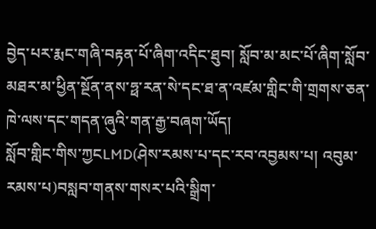བྱེད་པར་རྨང་གཞི་བརྟན་པོ་ཞིག་འདིང་ཐུབ། སློབ་མ་མང་པོ་ཞིག་སློབ་མཐར་མ་ཕྱིན་སྔོན་ནས་ཧྥ་རན་སེ་དང་ཐ་ན་འཛམ་གླིང་གི་གྲགས་ཅན་ཁེ་ལས་དང་གདན་ཞུའི་གན་རྒྱ་བཞག་ཡོད།
སློབ་གླིང་གིས་ཀྱངLMD(ཤེས་རམས་པ་དང་རབ་འབྱམས་པ། འབུམ་རམས་པ)བསླབ་གནས་གསར་པའི་སྒྲིག་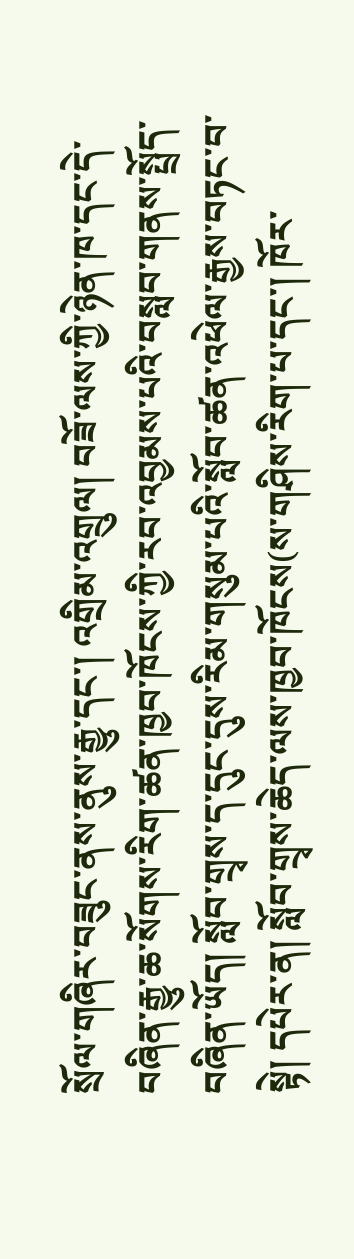སྲོལ་གཞིར་བཟུང་ནས་ནུས་རྒྱུ་དང་། འགྲིམ་འགྲུལ། བཟོ་ལས་ཀྱི་ཉེན་ཁ་དང་དེ་བཞིན་རྒྱུ་ཆ་སོགས་རིག་ཚན་ཁྱབ་ཁོངས་ཀྱི་རབ་འབྱམས་པའི་བསླབ་གནས་སྤྲོད་བཞིན་ཡོད། སློབ་གྲྭས་ད་དུང་དུས་རིམ་གསུམ་པའི་སློབ་ཚན་འཕེལ་རྒྱས་བཏང་བ་སྟེ། དཔེར་ན། སློབ་གྲྭས་ཆེད་ལས་ཁྱབ་ཁོངས(ས་གཤིས་རིག་པ་དང་། ཁོར་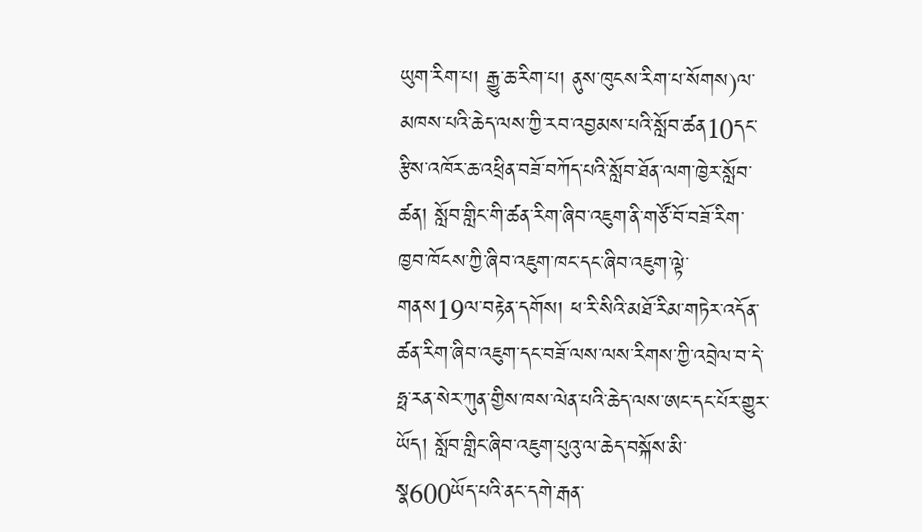ཡུག་རིག་པ། རྒྱུ་ཆ་རིག་པ། ནུས་ཁུངས་རིག་པ་སོགས)ལ་མཁས་པའི་ཆེད་ལས་ཀྱི་རབ་འབྱམས་པའི་སློབ་ཚན10དང་རྩིས་འཁོར་ཆ་འཕྲིན་བཟོ་བཀོད་པའི་སློབ་ཐོན་ལག་ཁྱེར་སློབ་ཚན། སློབ་གླིང་གི་ཚན་རིག་ཞིབ་འཇུག་ནི་གཙོ་བོ་བཟོ་རིག་ཁྱབ་ཁོངས་ཀྱི་ཞིབ་འཇུག་ཁང་དང་ཞིབ་འཇུག་ལྟེ་གནས19ལ་བརྟེན་དགོས། ཕ་རི་སིའི་མཐོ་རིམ་གཏེར་འདོན་ཚན་རིག་ཞིབ་འཇུག་དང་བཟོ་ལས་ལས་རིགས་ཀྱི་འབྲེལ་བ་དེ་ཧྥ་རན་སེར་ཀུན་གྱིས་ཁས་ལེན་པའི་ཆེད་ལས་ཨང་དང་པོར་གྱུར་ཡོད། སློབ་གླིང་ཞིབ་འཇུག་པུའུ་ལ་ཆེད་བསྐོས་མི་སྣ600ཡོད་པའི་ནང་དགེ་རྒན་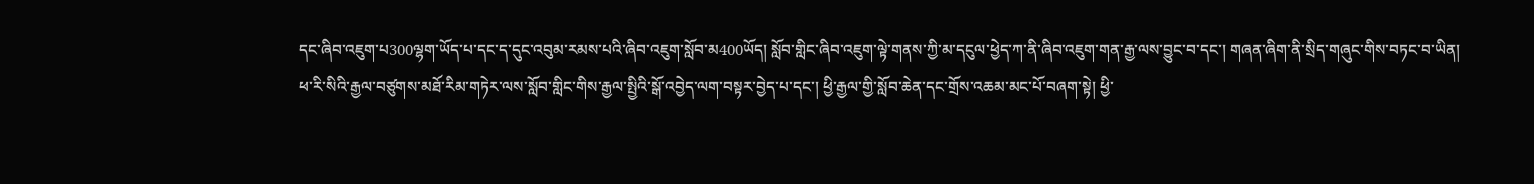དང་ཞིབ་འཇུག་པ300ལྷག་ཡོད་པ་དང་ད་དུང་འབུམ་རམས་པའི་ཞིབ་འཇུག་སློབ་མ400ཡོད། སློབ་གླིང་ཞིབ་འཇུག་ལྟེ་གནས་ཀྱི་མ་དངུལ་ཕྱེད་ཀ་ནི་ཞིབ་འཇུག་གན་རྒྱ་ལས་བྱུང་བ་དང་། གཞན་ཞིག་ནི་སྲིད་གཞུང་གིས་བཏང་བ་ཡིན།
ཕ་རི་སིའི་རྒྱལ་བཙུགས་མཐོ་རིམ་གཏེར་ལས་སློབ་གླིང་གིས་རྒྱལ་སྤྱིའི་སྒོ་འབྱེད་ལག་བསྟར་བྱེད་པ་དང་། ཕྱི་རྒྱལ་གྱི་སློབ་ཆེན་དང་གྲོས་འཆམ་མང་པོ་བཞག་སྟེ། ཕྱི་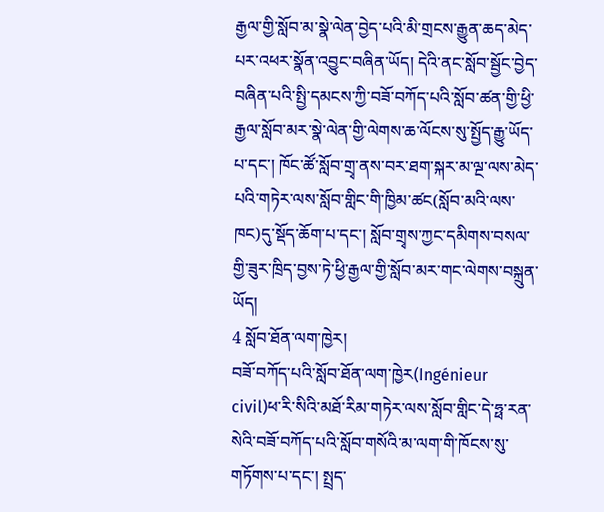རྒྱལ་གྱི་སློབ་མ་སྣེ་ལེན་བྱེད་པའི་མི་གྲངས་རྒྱུན་ཆད་མེད་པར་འཕར་སྣོན་འབྱུང་བཞིན་ཡོད། དེའི་ནང་སློབ་སྦྱོང་བྱེད་བཞིན་པའི་སྤྱི་དམངས་ཀྱི་བཟོ་བཀོད་པའི་སློབ་ཚན་གྱི་ཕྱི་རྒྱལ་སློབ་མར་སྣེ་ལེན་གྱི་ལེགས་ཆ་ལོངས་སུ་སྤྱོད་རྒྱུ་ཡོད་པ་དང་། ཁོང་ཚོ་སློབ་གྲྭ་ནས་བར་ཐག་སྐར་མ་ལྔ་ལས་མེད་པའི་གཏེར་ལས་སློབ་གླིང་གི་ཁྱིམ་ཚང(སློབ་མའི་ལས་ཁང)དུ་སྡོད་ཆོག་པ་དང་། སློབ་གྲྭས་ཀྱང་དམིགས་བསལ་གྱི་ཟུར་ཁྲིད་བྱས་ཏེ་ཕྱི་རྒྱལ་གྱི་སློབ་མར་གང་ལེགས་བསྐྲུན་ཡོད།
4 སློབ་ཐོན་ལག་ཁྱེར།
བཟོ་བཀོད་པའི་སློབ་ཐོན་ལག་ཁྱེར(Ingénieur civil)ཕ་རི་སིའི་མཐོ་རིམ་གཏེར་ལས་སློབ་གླིང་དེ་ཧྥ་རན་སེའི་བཟོ་བཀོད་པའི་སློབ་གསོའི་མ་ལག་གི་ཁོངས་སུ་གཏོགས་པ་དང་། སྤྲད་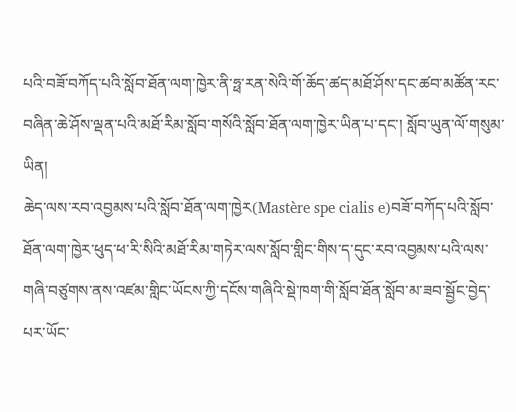པའི་བཟོ་བཀོད་པའི་སློབ་ཐོན་ལག་ཁྱེར་ནི་ཧྥ་རན་སེའི་གོ་ཆོད་ཚད་མཐོ་ཤོས་དང་ཚབ་མཚོན་རང་བཞིན་ཆེ་ཤོས་ལྡན་པའི་མཐོ་རིམ་སློབ་གསོའི་སློབ་ཐོན་ལག་ཁྱེར་ཡིན་པ་དང་། སློབ་ཡུན་ལོ་གསུམ་ཡིན།
ཆེད་ལས་རབ་འབྱམས་པའི་སློབ་ཐོན་ལག་ཁྱེར(Mastère spe cialis e)བཟོ་བཀོད་པའི་སློབ་ཐོན་ལག་ཁྱེར་ཕུད་ཕ་རི་སིའི་མཐོ་རིམ་གཏེར་ལས་སློབ་གླིང་གིས་ད་དུང་རབ་འབྱམས་པའི་ལས་གཞི་བཙུགས་ནས་འཛམ་གླིང་ཡོངས་ཀྱི་དངོས་གཞིའི་སྡེ་ཁག་གི་སློབ་ཐོན་སློབ་མ་ཟབ་སྦྱོང་བྱེད་པར་ཡོང་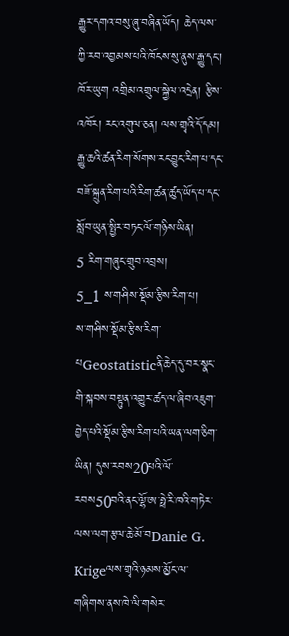རྒྱུར་དགའ་བསུ་ཞུ་བཞིན་ཡོད། ཆེད་ལས་ཀྱི་རབ་འབྱམས་པའི་ཁོངས་སུ་ནུས་རྒྱུ་དང་། ཁོར་ཡུག འགྲིམ་འགྲུལ་སྐྱེལ་འདྲེན། རྩིས་འཁོར། རང་འགུལ་ཅན། ལས་གྲྭའི་དོ་དམ། རྒྱུ་ཆའི་ཚན་རིག་སོགས་རང་བྱུང་རིག་པ་དང་བཟོ་སྐྲུན་རིག་པའི་རིག་ཚན་ཚུད་ཡོད་པ་དང་སློབ་ཡུན་སྤྱིར་བཏང་ལོ་གཉིས་ཡིན།
5 རིག་གཞུང་གྲུབ་འབྲས།
5_1 ས་གཤིས་སྡོམ་རྩིས་རིག་པ།
ས་གཤིས་སྡོམ་རྩིས་རིག་པGeostatisticནི་ཆེད་དུ་བར་སྣང་གི་སྐབས་བསྟུན་འགྱུར་ཚད་ལ་ཞིབ་འཇུག་བྱེད་པའི་སྡོམ་རྩིས་རིག་པའི་ཡན་ལག་ཅིག་ཡིན། དུས་རབས20པའི་ལོ་རབས50བའི་ནང་ལྷོ་ཨ་ཧྥེ་རི་ཁའི་གཏེར་ལས་ལག་རྩལ་ཆེ་མོ་བDanie G. Krigeལས་གྲྭའི་ཉམས་མྱོང་ལ་གཞིགས་ནས་ཁེ་ལི་གསེར་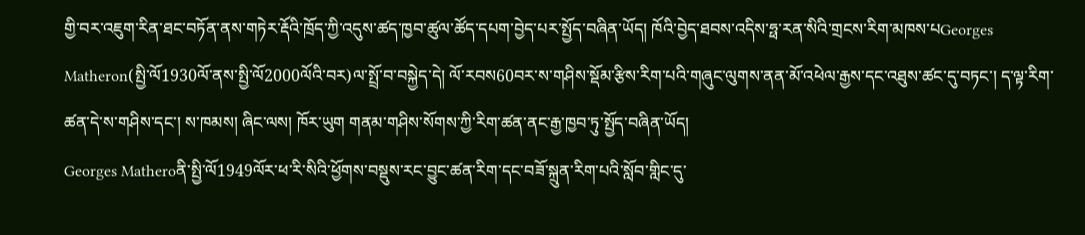གྱི་བར་འཇུག་རིན་ཐང་བཏོན་ནས་གཏེར་རྡོའི་ཁྲོད་ཀྱི་འདུས་ཚད་ཁྱབ་ཚུལ་ཚོད་དཔག་བྱེད་པར་སྤྱོད་བཞིན་ཡོད། ཁོའི་བྱེད་ཐབས་འདིས་ཧྥ་རན་སིའི་གྲངས་རིག་མཁས་པGeorges Matheron(སྤྱི་ལོ1930ལོ་ནས་སྤྱི་ལོ2000ལོའི་བར)ལ་སྤྲོ་བ་བསྐྱེད་དེ། ལོ་རབས60བར་ས་གཤིས་སྡོམ་རྩིས་རིག་པའི་གཞུང་ལུགས་ནན་མོ་འཕེལ་རྒྱས་དང་འཐུས་ཚང་དུ་བཏང་། ད་ལྟ་རིག་ཚན་དེ་ས་གཤིས་དང་། ས་ཁམས། ཞིང་ལས། ཁོར་ཡུག གནམ་གཤིས་སོགས་ཀྱི་རིག་ཚན་ནང་རྒྱ་ཁྱབ་ཏུ་སྤྱོད་བཞིན་ཡོད།
Georges Matheroནི་སྤྱི་ལོ1949ལོར་ཕ་རི་སིའི་ཕྱོགས་བསྡུས་རང་བྱུང་ཚན་རིག་དང་བཟོ་སྐྲུན་རིག་པའི་སློབ་གླིང་དུ་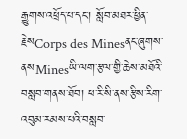རྒྱུགས་འཕྲོད་པ་དང་། སློབ་མཐར་ཕྱིན་རྗེསCorps des Minesནང་ཞུགས་ནསMinesཡི་ལག་རྩལ་གྱི་ཆེས་མཐོའི་བསླབ་གནས་ཐོབ། ཕ་རི་སི་ནས་རྩིས་རིག་འབུམ་རམས་པའི་བསླབ་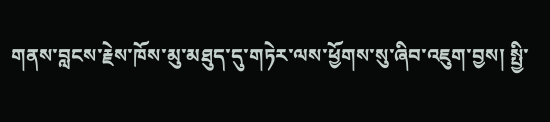གནས་བླངས་རྗེས་ཁོས་མུ་མཐུད་དུ་གཏེར་ལས་ཕྱོགས་སུ་ཞིབ་འཇུག་བྱས། སྤྱི་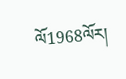ལོ1968ལོར།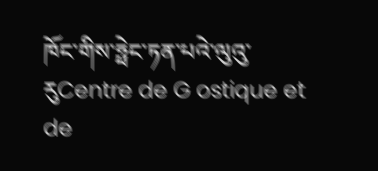ཁོང་གིས་ཧྥེང་ཏན་པའེ་ལུའུ་རུCentre de G ostique et de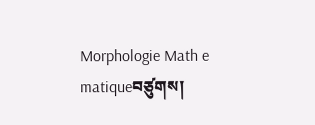Morphologie Math e matiqueབཙུགས།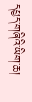དཔྱད་གཞིའི་ཡིག་ཆ།